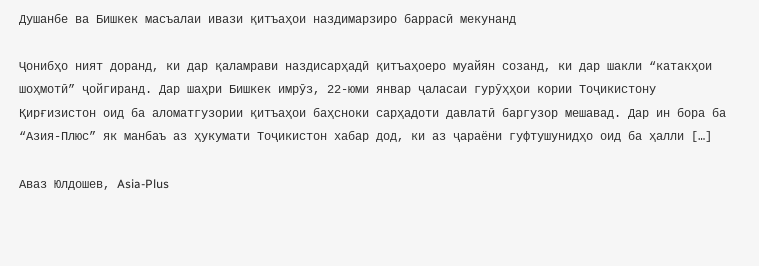Душанбе ва Бишкек масъалаи ивази қитъаҳои наздимарзиро баррасӣ мекунанд

Ҷонибҳо ният доранд, ки дар қаламрави наздисарҳадӣ қитъаҳоеро муайян созанд, ки дар шакли “катакҳои шоҳмотӣ” ҷойгиранд. Дар шаҳри Бишкек имрӯз, 22-юми январ ҷаласаи гурӯҳҳои кории Тоҷикистону Қирғизистон оид ба аломатгузории қитъаҳои баҳсноки сарҳадоти давлатӣ баргузор мешавад. Дар ин бора ба “Азия-Плюс” як манбаъ аз ҳукумати Тоҷикистон хабар дод, ки аз ҷараёни гуфтушунидҳо оид ба ҳалли […]

Аваз Юлдошев, Asia-Plus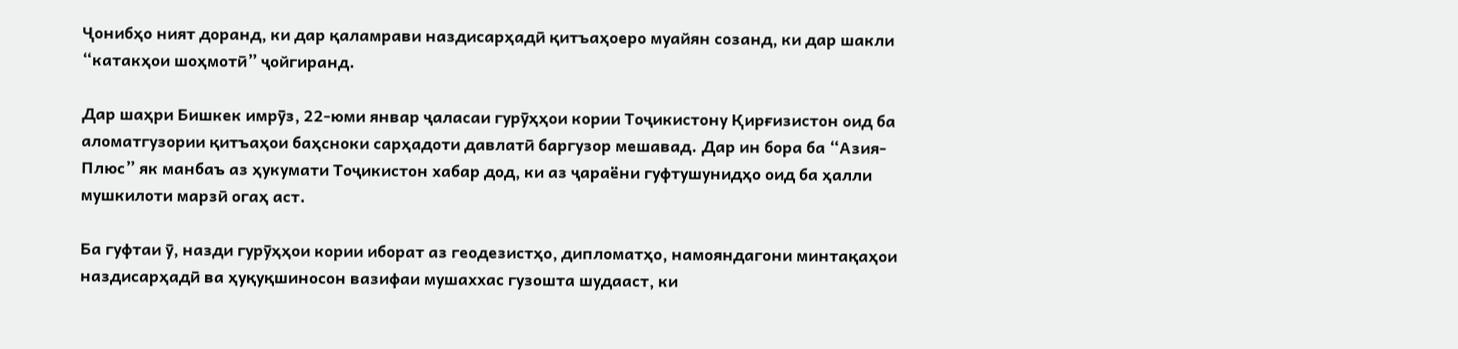Ҷонибҳо ният доранд, ки дар қаламрави наздисарҳадӣ қитъаҳоеро муайян созанд, ки дар шакли “катакҳои шоҳмотӣ” ҷойгиранд.

Дар шаҳри Бишкек имрӯз, 22-юми январ ҷаласаи гурӯҳҳои кории Тоҷикистону Қирғизистон оид ба аломатгузории қитъаҳои баҳсноки сарҳадоти давлатӣ баргузор мешавад. Дар ин бора ба “Азия-Плюс” як манбаъ аз ҳукумати Тоҷикистон хабар дод, ки аз ҷараёни гуфтушунидҳо оид ба ҳалли мушкилоти марзӣ огаҳ аст.

Ба гуфтаи ӯ, назди гурӯҳҳои кории иборат аз геодезистҳо, дипломатҳо, намояндагони минтақаҳои наздисарҳадӣ ва ҳуқуқшиносон вазифаи мушаххас гузошта шудааст, ки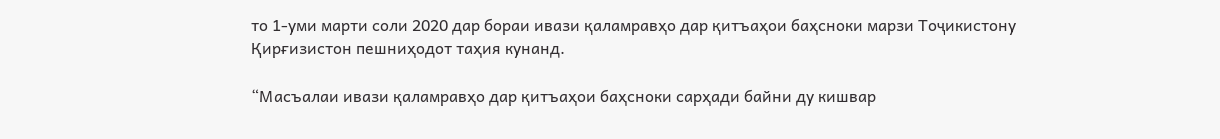то 1-уми марти соли 2020 дар бораи ивази қаламравҳо дар қитъаҳои баҳсноки марзи Тоҷикистону Қирғизистон пешниҳодот таҳия кунанд.

“Масъалаи ивази қаламравҳо дар қитъаҳои баҳсноки сарҳади байни ду кишвар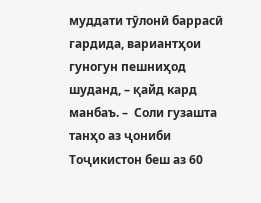муддати тӯлонӣ баррасӣ гардида, вариантҳои гуногун пешниҳод шуданд, – қайд кард манбаъ. –  Соли гузашта танҳо аз ҷониби Тоҷикистон беш аз 60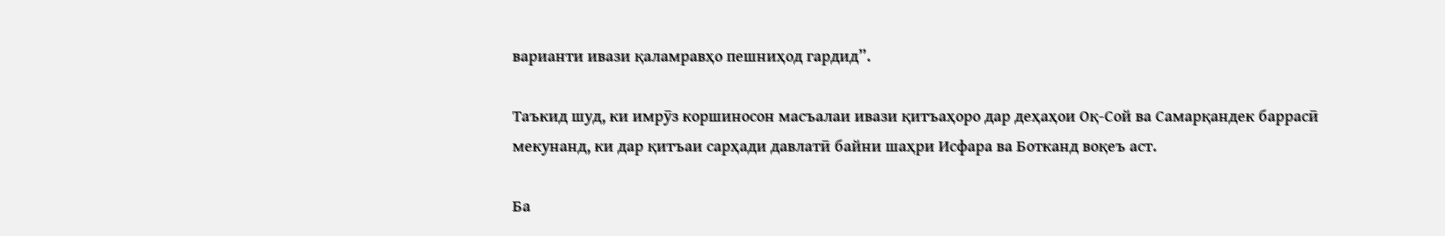варианти ивази қаламравҳо пешниҳод гардид”.

Таъкид шуд, ки имрӯз коршиносон масъалаи ивази қитъаҳоро дар деҳаҳои Оқ-Сой ва Самарқандек баррасӣ мекунанд, ки дар қитъаи сарҳади давлатӣ байни шаҳри Исфара ва Ботканд воқеъ аст.

Ба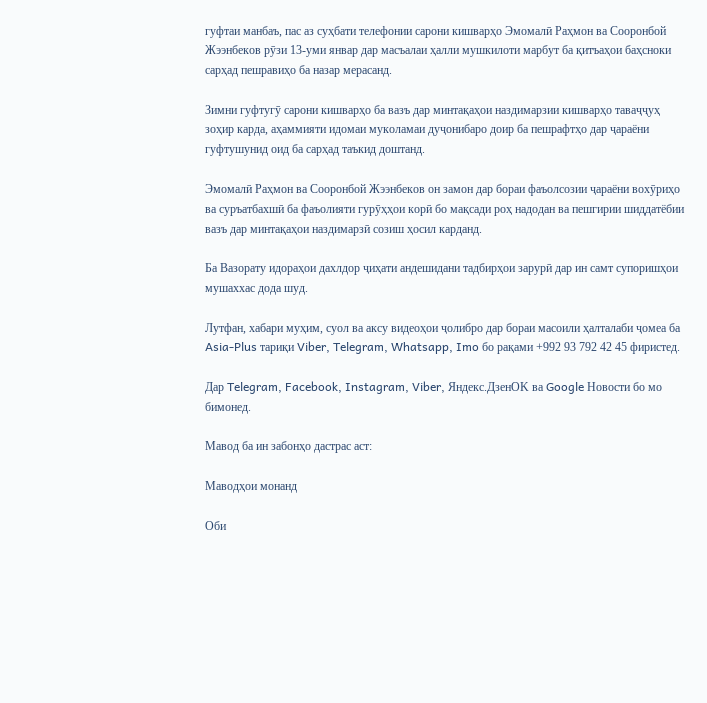гуфтаи манбаъ, пас аз суҳбати телефонии сарони кишварҳо Эмомалӣ Раҳмон ва Сооронбой Жээнбеков рӯзи 13-уми январ дар масъалаи ҳалли мушкилоти марбут ба қитъаҳои баҳсноки сарҳад пешравиҳо ба назар мерасанд.

Зимни гуфтугӯ сарони кишварҳо ба вазъ дар минтақаҳои наздимарзии кишварҳо таваҷҷуҳ зоҳир карда, аҳаммияти идомаи муколамаи дуҷонибаро доир ба пешрафтҳо дар ҷараёни гуфтушунид оид ба сарҳад таъкид доштанд.

Эмомалӣ Раҳмон ва Сооронбой Жээнбеков он замон дар бораи фаъолсозии ҷараёни вохӯриҳо ва суръатбахшӣ ба фаъолияти гурӯҳҳои корӣ бо мақсади роҳ надодан ва пешгирии шиддатёбии вазъ дар минтақаҳои наздимарзӣ созиш ҳосил карданд.

Ба Вазорату идораҳои дахлдор ҷиҳати андешидани тадбирҳои зарурӣ дар ин самт супоришҳои мушаххас дода шуд.

Лутфан, хабари муҳим, суол ва аксу видеоҳои ҷолибро дар бораи масоили ҳалталаби ҷомеа ба Asia-Plus тариқи Viber, Telegram, Whatsapp, Imo бо рақами +992 93 792 42 45 фиристед.

Дар Telegram, Facebook, Instagram, Viber, Яндекс.ДзенOK ва Google Новости бо мо бимонед.

Мавод ба ин забонҳо дастрас аст:

Маводҳои монанд

Оби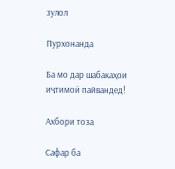зулол

Пурхонанда

Ба мо дар шабакаҳои иҷтимоӣ пайвандед!

Ахбори тоза

Сафар ба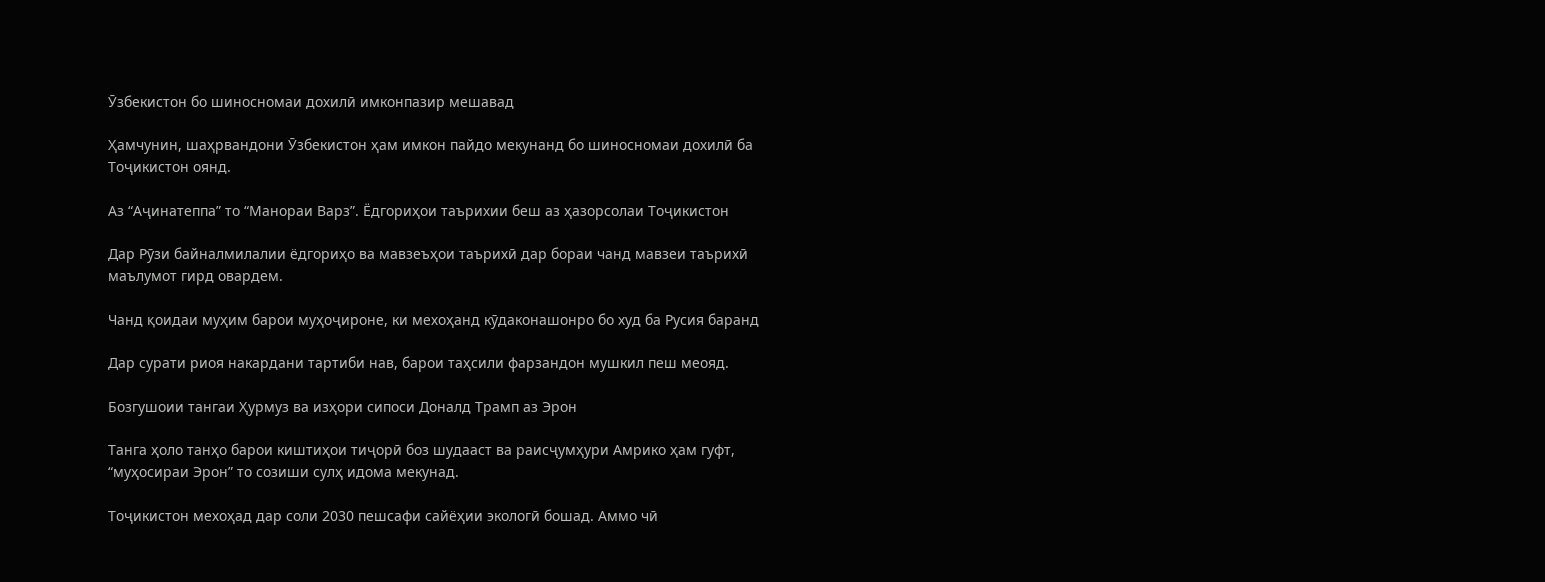Ӯзбекистон бо шиносномаи дохилӣ имконпазир мешавад

Ҳамчунин, шаҳрвандони Ӯзбекистон ҳам имкон пайдо мекунанд бо шиносномаи дохилӣ ба Тоҷикистон оянд.

Аз “Аҷинатеппа” то “Манораи Варз”. Ёдгориҳои таърихии беш аз ҳазорсолаи Тоҷикистон

Дар Рӯзи байналмилалии ёдгориҳо ва мавзеъҳои таърихӣ дар бораи чанд мавзеи таърихӣ маълумот гирд овардем.

Чанд қоидаи муҳим барои муҳоҷироне, ки мехоҳанд кӯдаконашонро бо худ ба Русия баранд

Дар сурати риоя накардани тартиби нав, барои таҳсили фарзандон мушкил пеш меояд.

Бозгушоии тангаи Ҳурмуз ва изҳори сипоси Доналд Трамп аз Эрон

Танга ҳоло танҳо барои киштиҳои тиҷорӣ боз шудааст ва раисҷумҳури Амрико ҳам гуфт, “муҳосираи Эрон” то созиши сулҳ идома мекунад.

Тоҷикистон мехоҳад дар соли 2030 пешсафи сайёҳии экологӣ бошад. Аммо чӣ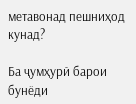метавонад пешниҳод кунад?

Ба ҷумҳурӣ барои бунёди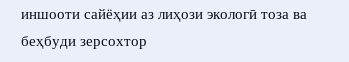иншооти сайёҳии аз лиҳози экологӣ тоза ва беҳбуди зерсохтор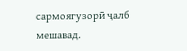сармоягузорӣ ҷалб мешавад.